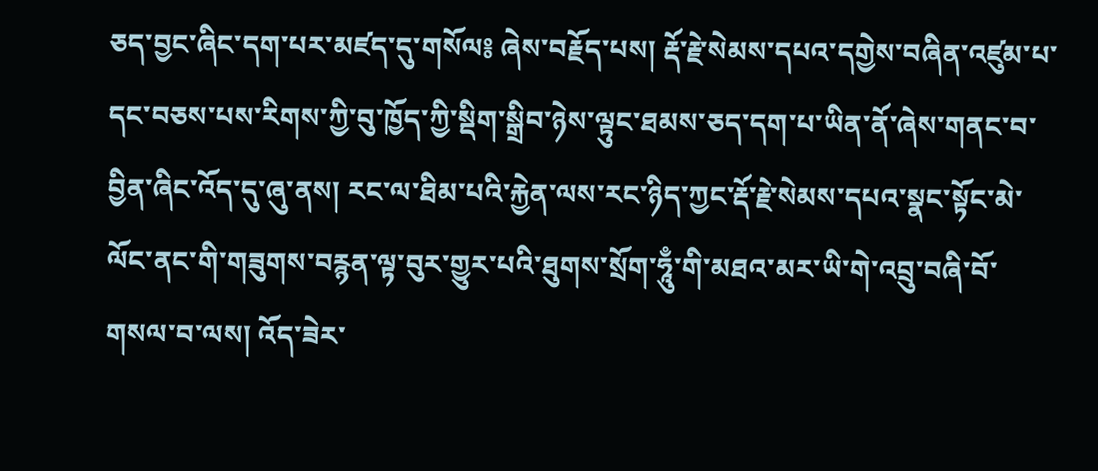ཅད་བྱང་ཞིང་དག་པར་མཛད་དུ་གསོལ༔ ཞེས་བརྗོད་པས། རྡོ་རྗེ་སེམས་དཔའ་དགྱེས་བཞིན་འཛུམ་པ་དང་བཅས་པས་རིགས་ཀྱི་བུ་ཁྱོད་ཀྱི་སྡིག་སྒྲིབ་ཉེས་ལྟུང་ཐམས་ཅད་དག་པ་ཡིན་ནོ་ཞེས་གནང་བ་བྱིན་ཞིང་འོད་དུ་ཞུ་ནས། རང་ལ་ཐིམ་པའི་རྐྱེན་ལས་རང་ཉིད་ཀྱང་རྡོ་རྗེ་སེམས་དཔའ་སྣང་སྟོང་མེ་ལོང་ནང་གི་གཟུགས་བརྙན་ལྟ་བུར་གྱུར་པའི་ཐུགས་སྲོག་ཧཱུྃ་གི་མཐའ་མར་ཡི་གེ་འབྲུ་བཞི་བོ་གསལ་བ་ལས། འོད་ཟེར་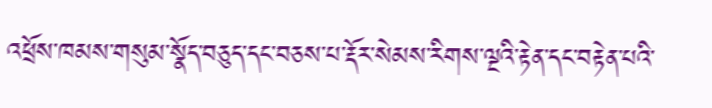འཕྲོས་ཁམས་གསུམ་སྣོད་བཅུད་དང་བཅས་པ་རྡོར་སེམས་རིགས་ལྔའི་རྟེན་དང་བརྟེན་པའི་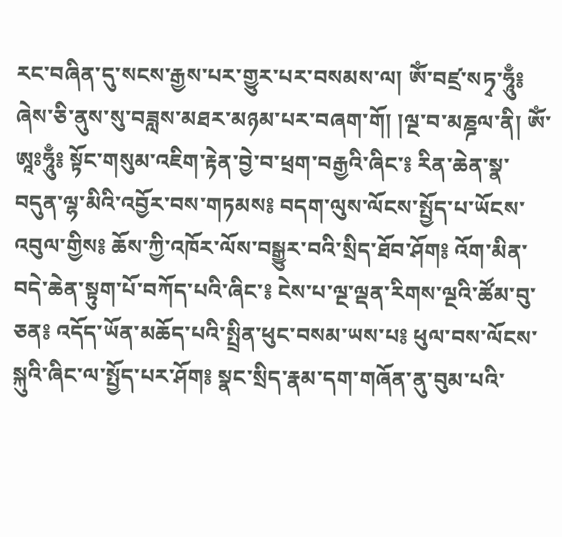རང་བཞིན་དུ་སངས་རྒྱས་པར་གྱུར་པར་བསམས་ལ། ཨོཾ་བཛྲ་སཏྭ་ཧཱུྃ༔ ཞེས་ཅི་ནུས་སུ་བཟླས་མཐར་མཉམ་པར་བཞག་གོ། །ལྔ་བ་མཎྜལ་ནི། ཨོཾ་ཨཱཿཧཱུྃ༔ སྟོང་གསུམ་འཇིག་རྟེན་བྱེ་བ་ཕྲག་བརྒྱའི་ཞིང་༔ རིན་ཆེན་སྣ་བདུན་ལྷ་མིའི་འབྱོར་བས་གཏམས༔ བདག་ལུས་ལོངས་སྤྱོད་པ་ཡོངས་འབུལ་གྱིས༔ ཆོས་ཀྱི་འཁོར་ལོས་བསྒྱུར་བའི་སྲིད་ཐོབ་ཤོག༔ འོག་མིན་བདེ་ཆེན་སྟུག་པོ་བཀོད་པའི་ཞིང་༔ ངེས་པ་ལྔ་ལྡན་རིགས་ལྔའི་ཚོམ་བུ་ཅན༔ འདོད་ཡོན་མཆོད་པའི་སྤྲིན་ཕུང་བསམ་ཡས་པ༔ ཕུལ་བས་ལོངས་སྐུའི་ཞིང་ལ་སྤྱོད་པར་ཤོག༔ སྣང་སྲིད་རྣམ་དག་གཞོན་ནུ་བུམ་པའི་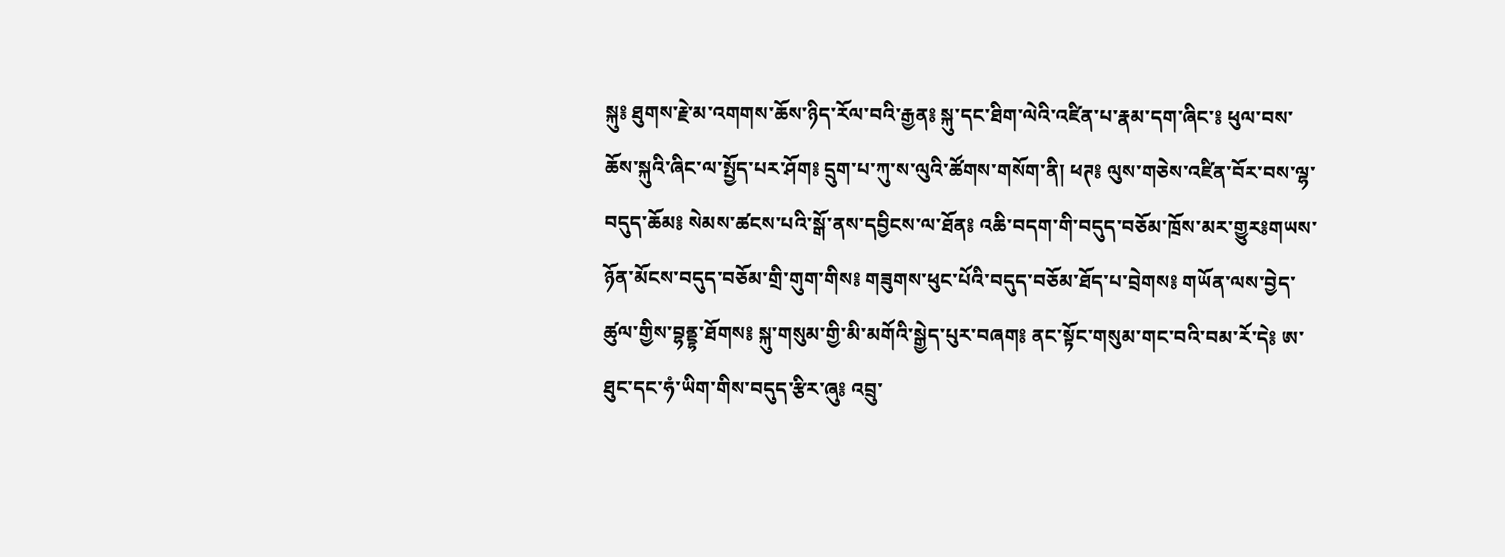སྐུ༔ ཐུགས་རྗེ་མ་འགགས་ཆོས་ཉིད་རོལ་བའི་རྒྱན༔ སྐུ་དང་ཐིག་ལེའི་འཛིན་པ་རྣམ་དག་ཞིང་༔ ཕུལ་བས་ཆོས་སྐུའི་ཞིང་ལ་སྤྱོད་པར་ཤོག༔ དྲུག་པ་ཀུ་ས་ལུའི་ཚོགས་གསོག་ནི། ཕཊ༔ ལུས་གཅེས་འཛིན་བོར་བས་ལྷ་བདུད་ཆོམ༔ སེམས་ཚངས་པའི་སྒོ་ནས་དབྱིངས་ལ་ཐོན༔ འཆི་བདག་གི་བདུད་བཅོམ་ཁྲོས་མར་གྱུར༔གཡས་ཉོན་མོངས་བདུད་བཅོམ་གྲི་གུག་གིས༔ གཟུགས་ཕུང་པོའི་བདུད་བཅོམ་ཐོད་པ་བྲེགས༔ གཡོན་ལས་བྱེད་ཚུལ་གྱིས་བྷནྡྷ་ཐོགས༔ སྐུ་གསུམ་གྱི་མི་མགོའི་སྒྱེད་པུར་བཞག༔ ནང་སྟོང་གསུམ་གང་བའི་བམ་རོ་དེ༔ ཨ་ཐུང་དང་ཧཾ་ཡིག་གིས་བདུད་རྩིར་ཞུ༔ འབྲུ་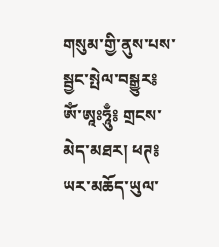གསུམ་གྱི་ནུས་པས་སྦྱང་སྤེལ་བསྒྱུར༔ ཨོཾ་ཨཱཿཧཱུྃ༔ གྲངས་མེད་མཐར། ཕཊ༔ ཡར་མཆོད་ཡུལ་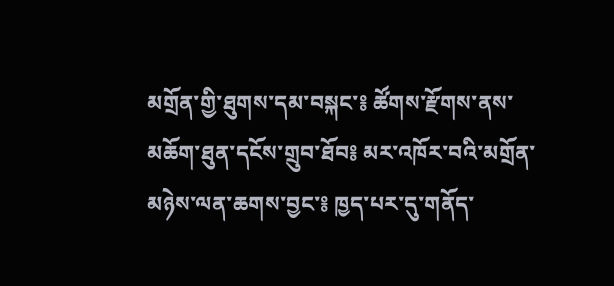མགྲོན་གྱི་ཐུགས་དམ་བསྐང་༔ ཚོགས་རྫོགས་ནས་མཆོག་ཐུན་དངོས་གྲུབ་ཐོབ༔ མར་འཁོར་བའི་མགྲོན་མཉེས་ལན་ཆགས་བྱང་༔ ཁྱད་པར་དུ་གནོད་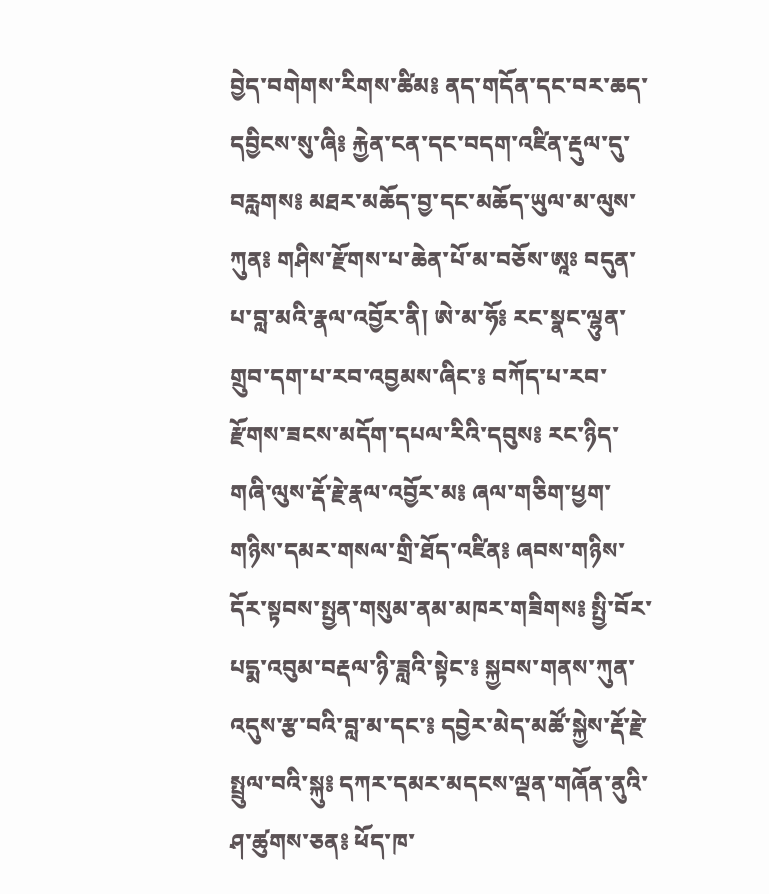བྱེད་བགེགས་རིགས་ཚིམ༔ ནད་གདོན་དང་བར་ཆད་དབྱིངས་སུ་ཞི༔ རྐྱེན་ངན་དང་བདག་འཛིན་རྡུལ་དུ་བརླགས༔ མཐར་མཆོད་བྱ་དང་མཆོད་ཡུལ་མ་ལུས་ཀུན༔ གཤིས་རྫོགས་པ་ཆེན་པོ་མ་བཅོས་ཨཱཿ བདུན་པ་བླ་མའི་རྣལ་འབྱོར་ནི། ཨེ་མ་ཧོ༔ རང་སྣང་ལྷུན་གྲུབ་དག་པ་རབ་འབྱམས་ཞིང་༔ བཀོད་པ་རབ་རྫོགས་ཟངས་མདོག་དཔལ་རིའི་དབུས༔ རང་ཉིད་གཞི་ལུས་རྡོ་རྗེ་རྣལ་འབྱོར་མ༔ ཞལ་གཅིག་ཕྱག་གཉིས་དམར་གསལ་གྲི་ཐོད་འཛིན༔ ཞབས་གཉིས་དོར་སྟབས་སྤྱན་གསུམ་ནམ་མཁར་གཟིགས༔ སྤྱི་བོར་པདྨ་འབུམ་བརྡལ་ཉི་ཟླའི་སྟེང་༔ སྐྱབས་གནས་ཀུན་འདུས་རྩ་བའི་བླ་མ་དང་༔ དབྱེར་མེད་མཚོ་སྐྱེས་རྡོ་རྗེ་སྤྲུལ་བའི་སྐུ༔ དཀར་དམར་མདངས་ལྡན་གཞོན་ནུའི་ཤ་ཚུགས་ཅན༔ ཕོད་ཁ་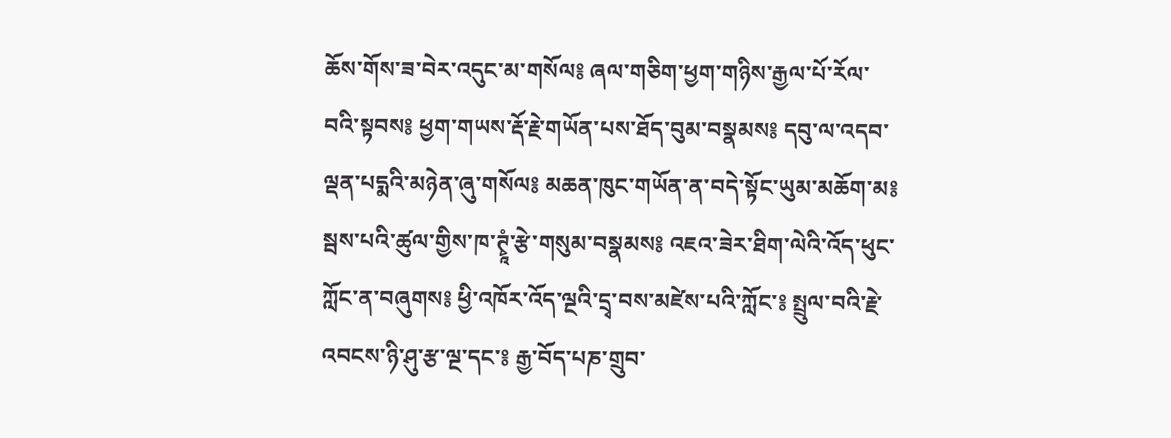ཆོས་གོས་ཟ་བེར་འདུང་མ་གསོལ༔ ཞལ་གཅིག་ཕྱག་གཉིས་རྒྱལ་པོ་རོལ་བའི་སྟབས༔ ཕྱག་གཡས་རྡོ་རྗེ་གཡོན་པས་ཐོད་བུམ་བསྣམས༔ དབུ་ལ་འདབ་ལྡན་པདྨའི་མཉེན་ཞུ་གསོལ༔ མཆན་ཁུང་གཡོན་ན་བདེ་སྟོང་ཡུམ་མཆོག་མ༔ སྦས་པའི་ཚུལ་གྱིས་ཁ་ཊྭཱཾ་རྩེ་གསུམ་བསྣམས༔ འཇའ་ཟེར་ཐིག་ལེའི་འོད་ཕུང་ཀློང་ན་བཞུགས༔ ཕྱི་འཁོར་འོད་ལྔའི་དྲྭ་བས་མཛེས་པའི་ཀློང་༔ སྤྲུལ་བའི་རྗེ་འབངས་ཉི་ཤུ་རྩ་ལྔ་དང་༔ རྒྱ་བོད་པཎ་གྲུབ་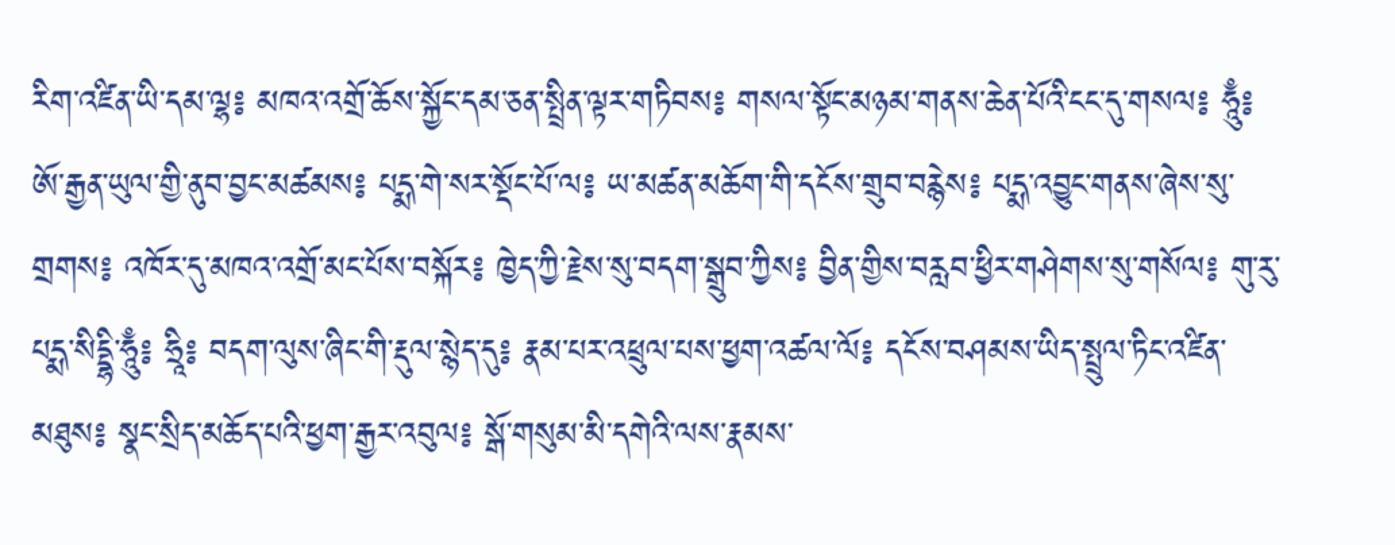རིག་འཛིན་ཡི་དམ་ལྷ༔ མཁའ་འགྲོ་ཆོས་སྐྱོང་དམ་ཅན་སྤྲིན་ལྟར་གཏིབས༔ གསལ་སྟོང་མཉམ་གནས་ཆེན་པོའི་ངང་དུ་གསལ༔ ཧཱུྃ༔ ཨོ་རྒྱན་ཡུལ་གྱི་ནུབ་བྱང་མཚམས༔ པདྨ་གེ་སར་སྡོང་པོ་ལ༔ ཡ་མཚན་མཆོག་གི་དངོས་གྲུབ་བརྙེས༔ པདྨ་འབྱུང་གནས་ཞེས་སུ་གྲགས༔ འཁོར་དུ་མཁའ་འགྲོ་མང་པོས་བསྐོར༔ ཁྱེད་ཀྱི་རྗེས་སུ་བདག་སྒྲུབ་ཀྱིས༔ བྱིན་གྱིས་བརླབ་ཕྱིར་གཤེགས་སུ་གསོལ༔ གུ་རུ་པདྨ་སིདྡྷི་ཧཱུྃ༔ ཧྲཱི༔ བདག་ལུས་ཞིང་གི་རྡུལ་སྙེད་དུ༔ རྣམ་པར་འཕྲུལ་པས་ཕྱག་འཚལ་ལོ༔ དངོས་བཤམས་ཡིད་སྤྲུལ་ཏིང་འཛིན་མཐུས༔ སྣང་སྲིད་མཆོད་པའི་ཕྱག་རྒྱར་འབུལ༔ སྒོ་གསུམ་མི་དགེའི་ལས་རྣམས་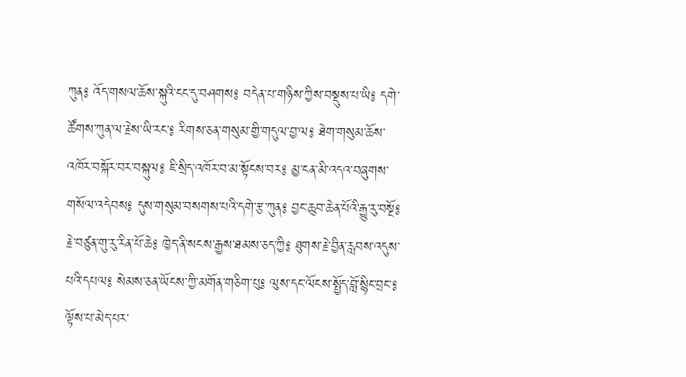ཀུན༔ འོད་གསལ་ཆོས་སྐུའི་ངང་དུ་བཤགས༔ བདེན་པ་གཉིས་ཀྱིས་བསྡུས་པ་ཡི༔ དགེ་ཚོགས་ཀུན་ལ་རྗེས་ཡི་རང་༔ རིགས་ཅན་གསུམ་གྱི་གདུལ་བྱ་ལ༔ ཐེག་གསུམ་ཆོས་འཁོར་བསྐོར་བར་བསྐུལ༔ ཇི་སྲིད་འཁོར་བ་མ་སྟོངས་བར༔ མྱ་ངན་མི་འདའ་བཞུགས་གསོལ་འདེབས༔ དུས་གསུམ་བསགས་པའི་དགེ་རྩ་ཀུན༔ བྱང་ཆུབ་ཆེན་པོའི་རྒྱུ་རུ་བསྔོ༔ རྗེ་བཙུན་གུ་རུ་རིན་པོ་ཆེ༔ ཁྱེད་ནི་སངས་རྒྱས་ཐམས་ཅད་ཀྱི༔ ཐུགས་རྗེ་བྱིན་རླབས་འདུས་པའི་དཔལ༔ སེམས་ཅན་ཡོངས་ཀྱི་མགོན་གཅིག་པུ༔ ལུས་དང་ལོངས་སྤྱོད་བློ་སྙིང་བྲང་༔ ལྟོས་པ་མེད་པར་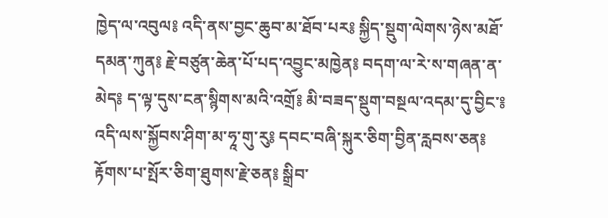ཁྱེད་ལ་འབུལ༔ འདི་ནས་བྱང་ཆུབ་མ་ཐོབ་པར༔ སྐྱིད་སྡུག་ལེགས་ཉེས་མཐོ་དམན་ཀུན༔ རྗེ་བཙུན་ཆེན་པོ་པད་འབྱུང་མཁྱེན༔ བདག་ལ་རེ་ས་གཞན་ན་མེད༔ ད་ལྟ་དུས་ངན་སྙིགས་མའི་འགྲོ༔ མི་བཟད་སྡུག་བསྔལ་འདམ་དུ་བྱིང་༔ འདི་ལས་སྐྱོབས་ཤིག་མ་ཧཱ་གུ་རུ༔ དབང་བཞི་སྐུར་ཅིག་བྱིན་རླབས་ཅན༔ རྟོགས་པ་སྤོར་ཅིག་ཐུགས་རྗེ་ཅན༔ སྒྲིབ་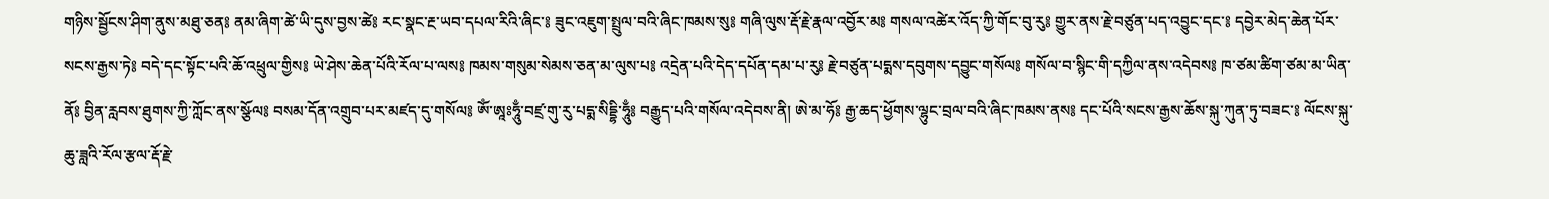གཉིས་སྦྱོངས་ཤིག་ནུས་མཐུ་ཅན༔ ནམ་ཞིག་ཚེ་ཡི་དུས་བྱས་ཚེ༔ རང་སྣང་རྔ་ཡབ་དཔལ་རིའི་ཞིང་༔ ཟུང་འཇུག་སྤྲུལ་བའི་ཞིང་ཁམས་སུ༔ གཞི་ལུས་རྡོ་རྗེ་རྣལ་འབྱོར་མ༔ གསལ་འཚེར་འོད་ཀྱི་གོང་བུ་རུ༔ གྱུར་ནས་རྗེ་བཙུན་པད་འབྱུང་དང་༔ དབྱེར་མེད་ཆེན་པོར་སངས་རྒྱས་ཏེ༔ བདེ་དང་སྟོང་པའི་ཆོ་འཕྲུལ་གྱིས༔ ཡེ་ཤེས་ཆེན་པོའི་རོལ་པ་ལས༔ ཁམས་གསུམ་སེམས་ཅན་མ་ལུས་པ༔ འདྲེན་པའི་དེད་དཔོན་དམ་པ་རུ༔ རྗེ་བཙུན་པདྨས་དབུགས་དབྱུང་གསོལ༔ གསོལ་བ་སྙིང་གི་དཀྱིལ་ནས་འདེབས༔ ཁ་ཙམ་ཚིག་ཙམ་མ་ཡིན་ནོ༔ བྱིན་རླབས་ཐུགས་ཀྱི་ཀློང་ནས་སྩོལ༔ བསམ་དོན་འགྲུབ་པར་མཛད་དུ་གསོལ༔ ཨོཾ་ཨཱཿཧཱུྃ་བཛྲ་གུ་རུ་པདྨ་སིདྡྷི་ཧཱུྃ༔ བརྒྱུད་པའི་གསོལ་འདེབས་ནི། ཨེ་མ་ཧོ༔ རྒྱ་ཆད་ཕྱོགས་ལྷུང་བྲལ་བའི་ཞིང་ཁམས་ནས༔ དང་པོའི་སངས་རྒྱས་ཆོས་སྐུ་ཀུན་ཏུ་བཟང་༔ ལོངས་སྐུ་ཆུ་ཟླའི་རོལ་རྩལ་རྡོ་རྗེ་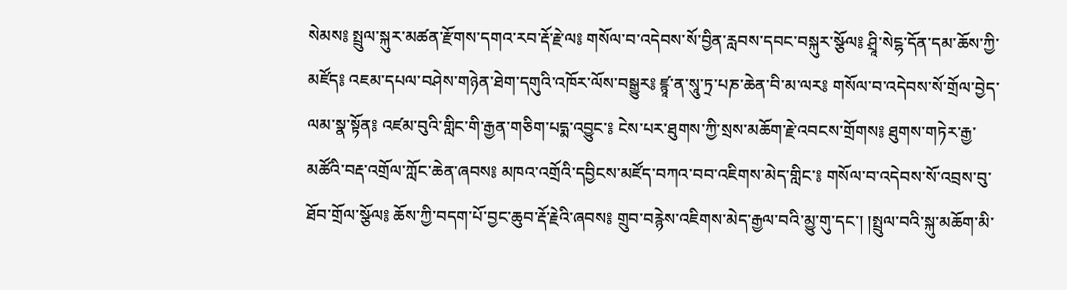སེམས༔ སྤྲུལ་སྐུར་མཚན་རྫོགས་དགའ་རབ་རྡོ་རྗེ་ལ༔ གསོལ་བ་འདེབས་སོ་བྱིན་རླབས་དབང་བསྐུར་སྩོལ༔ ཤྲཱི་སེངྷ་དོན་དམ་ཆོས་ཀྱི་མཛོད༔ འཇམ་དཔལ་བཤེས་གཉེན་ཐེག་དགུའི་འཁོར་ལོས་བསྒྱུར༔ ཛྙཱ་ན་སཱུ་ཏྲ་པཎ་ཆེན་བི་མ་ལར༔ གསོལ་བ་འདེབས་སོ་གྲོལ་བྱེད་ལམ་སྣ་སྟོན༔ འཛམ་བུའི་གླིང་གི་རྒྱན་གཅིག་པདྨ་འབྱུང་༔ ངེས་པར་ཐུགས་ཀྱི་སྲས་མཆོག་རྗེ་འབངས་གྲོགས༔ ཐུགས་གཏེར་རྒྱ་མཚོའི་བརྡ་འགྲོལ་ཀློང་ཆེན་ཞབས༔ མཁའ་འགྲོའི་དབྱིངས་མཛོད་བཀའ་བབ་འཇིགས་མེད་གླིང་༔ གསོལ་བ་འདེབས་སོ་འབྲས་བུ་ཐོབ་གྲོལ་སྩོལ༔ ཆོས་ཀྱི་བདག་པོ་བྱང་ཆུབ་རྡོ་རྗེའི་ཞབས༔ གྲུབ་བརྙེས་འཇིགས་མེད་རྒྱལ་བའི་མྱུ་གུ་དང་། །སྤྲུལ་བའི་སྐུ་མཆོག་མི་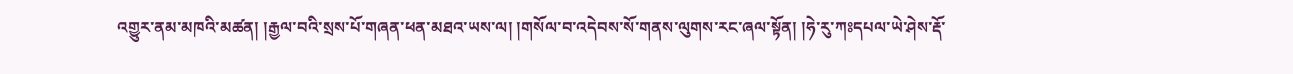འགྱུར་ནམ་མཁའི་མཚན། །རྒྱལ་བའི་སྲས་པོ་གཞན་ཕན་མཐའ་ཡས་ལ། །གསོལ་བ་འདེབས་སོ་གནས་ལུགས་རང་ཞལ་སྟོན། །ཧེ་རུ་ཀཿདཔལ་ཡེ་ཤེས་རྡོ་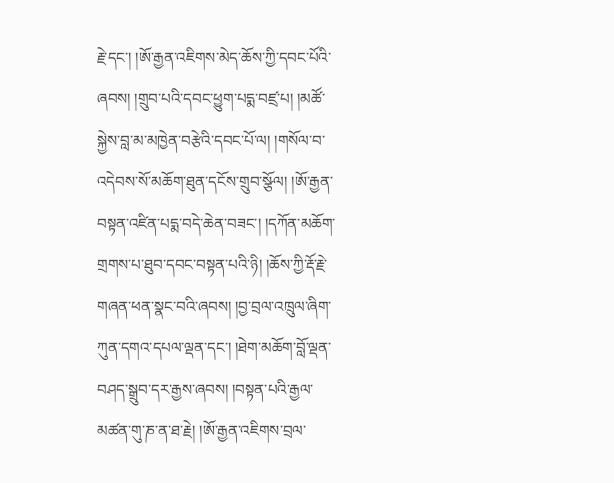རྗེ་དང་། །ཨོ་རྒྱན་འཇིགས་མེད་ཆོས་ཀྱི་དབང་པོའི་ཞབས། །གྲུབ་པའི་དབང་ཕྱུག་པདྨ་བཛྲ་པ། །མཚོ་སྐྱེས་བླ་མ་མཁྱེན་བརྩེའི་དབང་པོ་ལ། །གསོལ་བ་འདེབས་སོ་མཆོག་ཐུན་དངོས་གྲུབ་སྩོལ། །ཨོ་རྒྱན་བསྟན་འཛིན་པདྨ་བདེ་ཆེན་བཟང་། །དཀོན་མཆོག་གྲགས་པ་ཐུབ་དབང་བསྟན་པའི་ཉི། །ཆོས་ཀྱི་རྡོ་རྗེ་གཞན་ཕན་སྣང་བའི་ཞབས། །བྱ་བྲལ་འཁྲུལ་ཞིག་ཀུན་དགའ་དཔལ་ལྡན་དང་། །ཐེག་མཆོག་བློ་ལྡན་བཤད་སྒྲུབ་དར་རྒྱས་ཞབས། །བསྟན་པའི་རྒྱལ་མཚན་གུ་ཎ་ན་ཐ་རྗེ། །ཨོ་རྒྱན་འཇིགས་བྲལ་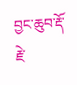བྱང་ཆུབ་རྡོ་རྗེ་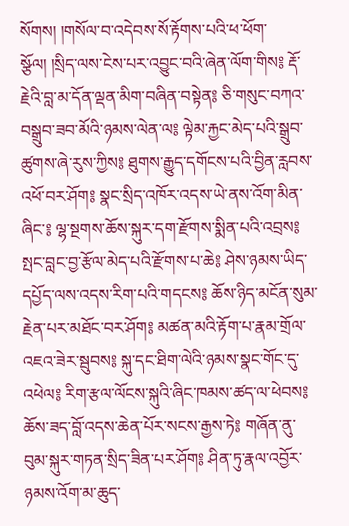སོགས། །གསོལ་བ་འདེབས་སོ་རྟོགས་པའི་ཕ་ཕོག་སྩོལ། །སྲིད་ལས་ངེས་པར་འབྱུང་བའི་ཞེན་ལོག་གིས༔ རྡོ་རྗེའི་བླ་མ་དོན་ལྡན་མིག་བཞིན་བསྟེན༔ ཅི་གསུང་བཀའ་བསྒྲུབ་ཟབ་མོའི་ཉམས་ལེན་ལ༔ ལྟེམ་རྐྱང་མེད་པའི་སྒྲུབ་ཚུགས་ཞེ་རུས་ཀྱིས༔ ཐུགས་རྒྱུད་དགོངས་པའི་བྱིན་རླབས་འཕོ་བར་ཤོག༔ སྣང་སྲིད་འཁོར་འདས་ཡེ་ནས་འོག་མིན་ཞིང་༔ ལྷ་སྔགས་ཆོས་སྐུར་དག་རྫོགས་སྨིན་པའི་འབྲས༔ སྤང་བླང་བྱ་རྩོལ་མེད་པའི་རྫོགས་པ་ཆེ༔ ཤེས་ཉམས་ཡིད་དཔྱོད་ལས་འདས་རིག་པའི་གདངས༔ ཆོས་ཉིད་མངོན་སུམ་རྗེན་པར་མཐོང་བར་ཤོག༔ མཚན་མའི་རྟོག་པ་རྣམ་གྲོལ་འཇའ་ཟེར་སྦུབས༔ སྐུ་དང་ཐིག་ལེའི་ཉམས་སྣང་གོང་དུ་འཕེལ༔ རིག་རྩལ་ལོངས་སྐུའི་ཞིང་ཁམས་ཚད་ལ་ཕེབས༔ ཆོས་ཟད་བློ་འདས་ཆེན་པོར་སངས་རྒྱས་ཏེ༔ གཞོན་ནུ་བུམ་སྐུར་གཏན་སྲིད་ཟིན་པར་ཤོག༔ ཤིན་ཏུ་རྣལ་འབྱོར་ཉམས་འོག་མ་ཆུད་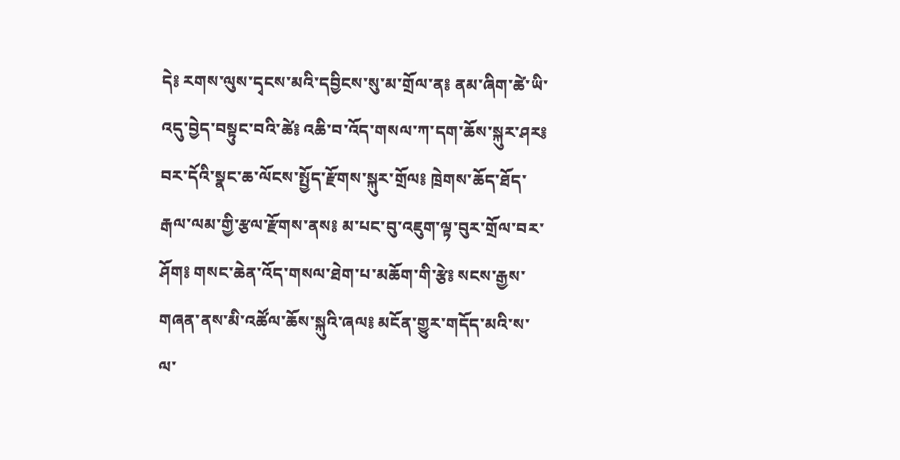དེ༔ རགས་ལུས་དྭངས་མའི་དབྱིངས་སུ་མ་གྲོལ་ན༔ ནམ་ཞིག་ཚེ་ཡི་འདུ་བྱེད་བསྟུང་བའི་ཚེ༔ འཆི་བ་འོད་གསལ་ཀ་དག་ཆོས་སྐུར་ཤར༔ བར་དོའི་སྣང་ཆ་ལོངས་སྤྱོད་རྫོགས་སྐུར་གྲོལ༔ ཁྲེགས་ཆོད་ཐོད་རྒལ་ལམ་གྱི་རྩལ་རྫོགས་ནས༔ མ་པང་བུ་འཇུག་ལྟ་བུར་གྲོལ་བར་ཤོག༔ གསང་ཆེན་འོད་གསལ་ཐེག་པ་མཆོག་གི་རྩེ༔ སངས་རྒྱས་གཞན་ནས་མི་འཚོལ་ཆོས་སྐུའི་ཞལ༔ མངོན་གྱུར་གདོད་མའི་ས་ལ་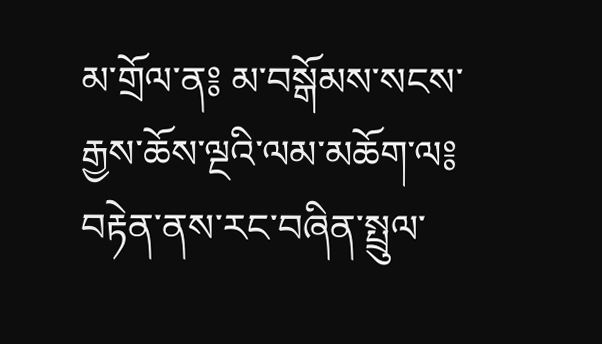མ་གྲོལ་ན༔ མ་བསྒོམས་སངས་རྒྱས་ཆོས་ལྔའི་ལམ་མཆོག་ལ༔ བརྟེན་ནས་རང་བཞིན་སྤྲུལ་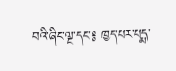བའི་ཞིང་ལྔ་དང་༔ ཁྱད་པར་པདྨ་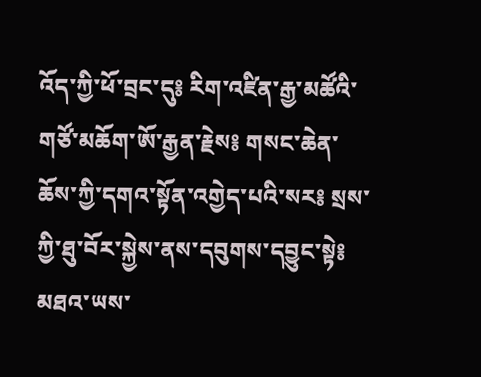འོད་ཀྱི་ཕོ་བྲང་དུ༔ རིག་འཛིན་རྒྱ་མཚོའི་གཙོ་མཆོག་ཨོ་རྒྱན་རྗེས༔ གསང་ཆེན་ཆོས་ཀྱི་དགའ་སྟོན་འགྱེད་པའི་སར༔ སྲས་ཀྱི་ཐུ་བོར་སྐྱེས་ནས་དབུགས་དབྱུང་སྟེ༔ མཐའ་ཡས་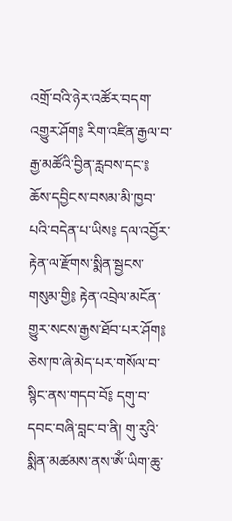འགྲོ་བའི་ཉེར་འཚོར་བདག་འགྱུར་ཤོག༔ རིག་འཛིན་རྒྱལ་བ་རྒྱ་མཚོའི་བྱིན་རླབས་དང་༔ ཆོས་དབྱིངས་བསམ་མི་ཁྱབ་པའི་བདེན་པ་ཡིས༔ དལ་འབྱོར་རྟེན་ལ་རྫོགས་སྨིན་སྦྱངས་གསུམ་གྱི༔ རྟེན་འབྲེལ་མངོན་གྱུར་སངས་རྒྱས་ཐོབ་པར་ཤོག༔ ཅེས་ཁ་ཞེ་མེད་པར་གསོལ་བ་སྙིང་ནས་གདབ་བོ༔ དགུ་བ་དབང་བཞི་བླང་བ་ནི། གུ་རུའི་སྨིན་མཚམས་ནས་ཨོཾ་ཡིག་ཆུ་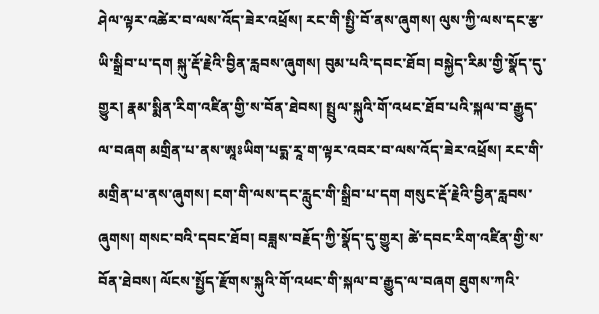ཤེལ་ལྟར་འཚེར་བ་ལས་འོད་ཟེར་འཕྲོས། རང་གི་སྤྱི་བོ་ནས་ཞུགས། ལུས་ཀྱི་ལས་དང་རྩ་ཡི་སྒྲིབ་པ་དག སྐུ་རྡོ་རྗེའི་བྱིན་རླབས་ཞུགས། བུམ་པའི་དབང་ཐོབ། བསྐྱེད་རིམ་གྱི་སྣོད་དུ་གྱུར། རྣམ་སྨིན་རིག་འཛིན་གྱི་ས་བོན་ཐེབས། སྤྲུལ་སྐུའི་གོ་འཕང་ཐོབ་པའི་སྐལ་བ་རྒྱུད་ལ་བཞག མགྲིན་པ་ནས་ཨཱཿཡིག་པདྨ་རཱ་ག་ལྟར་འབར་བ་ལས་འོད་ཟེར་འཕྲོས། རང་གི་མགྲིན་པ་ནས་ཞུགས། ངག་གི་ལས་དང་རླུང་གི་སྒྲིབ་པ་དག གསུང་རྡོ་རྗེའི་བྱིན་རླབས་ཞུགས། གསང་བའི་དབང་ཐོབ། བཟླས་བརྗོད་ཀྱི་སྣོད་དུ་གྱུར། ཚེ་དབང་རིག་འཛིན་གྱི་ས་བོན་ཐེབས། ལོངས་སྤྱོད་རྫོགས་སྐུའི་གོ་འཕང་གི་སྐལ་བ་རྒྱུད་ལ་བཞག ཐུགས་ཀའི་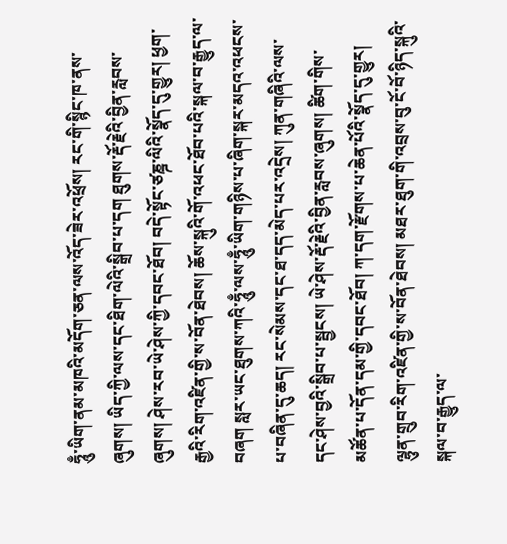ཧཱུྃ་ཡིག་ནམ་མཁའི་མདོག་ཅན་ལས་འོད་ཟེར་འཕྲོས། རང་གི་སྙིང་ཁ་ནས་ཞུགས། ཡིད་ཀྱི་ལས་དང་ཐིག་ལེའི་སྒྲིབ་པ་དག ཐུགས་རྡོ་རྗེའི་བྱིན་རླབས་ཞུགས། ཤེས་རབ་ཡེ་ཤེས་ཀྱི་དབང་ཐོབ། བདེ་སྟོང་ཙཎྜ་ལིའི་སྣོད་དུ་གྱུར། ཕྱག་རྒྱའི་རིག་འཛིན་གྱི་ས་བོན་ཐེབས། ཆོས་སྐུའི་གོ་འཕང་ཐོབ་པའི་སྐལ་བ་རྒྱུད་ལ་བཞག སླར་ཡང་ཐུགས་ཀའི་ཧཱུྃ་ལས་ཧཱུྃ་ཡིག་གཉིས་པ་ཞིག་སྐར་མདའ་འཕངས་པ་བཞིན་དུ་ཆད། རང་སེམས་དང་ཐ་དད་མེད་པར་འདྲེས། ཀུན་གཞིའི་ལས་དང་ཤེས་བྱའི་སྒྲིབ་པ་སྦྱངས། ཡེ་ཤེས་རྡོ་རྗེའི་བྱིན་རླབས་ཞུགས། ཚིག་གིས་མཚོན་པ་དོན་དམ་གྱི་དབང་ཐོབ། ཀ་དག་རྫོགས་པ་ཆེན་པོའི་སྣོད་དུ་གྱུར། ལྷུན་གྲུབ་རིག་འཛིན་གྱི་ས་བོན་ཐེབས། མཐར་ཐུག་གི་འབྲས་བུ་ངོ་བོ་ཉིད་སྐུའི་སྐལ་བ་རྒྱུད་ལ་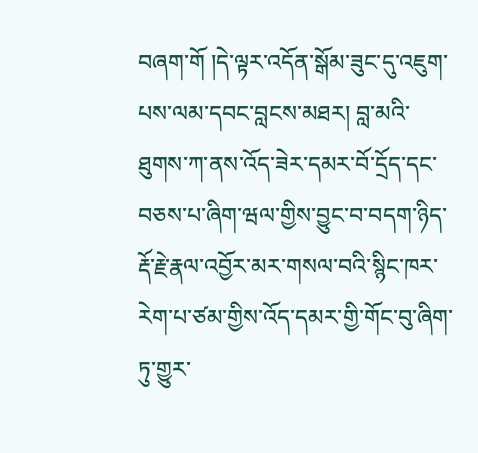བཞག་གོ །དེ་ལྟར་འདོན་སྒོམ་ཟུང་དུ་འཇུག་པས་ལམ་དབང་བླངས་མཐར། བླ་མའི་ཐུགས་ཀ་ནས་འོད་ཟེར་དམར་བོ་དྲོད་དང་བཅས་པ་ཞིག་ཝལ་གྱིས་བྱུང་བ་བདག་ཉིད་རྡོ་རྗེ་རྣལ་འབྱོར་མར་གསལ་བའི་སྙིང་ཁར་རེག་པ་ཙམ་གྱིས་འོད་དམར་གྱི་གོང་བུ་ཞིག་ཏུ་གྱུར་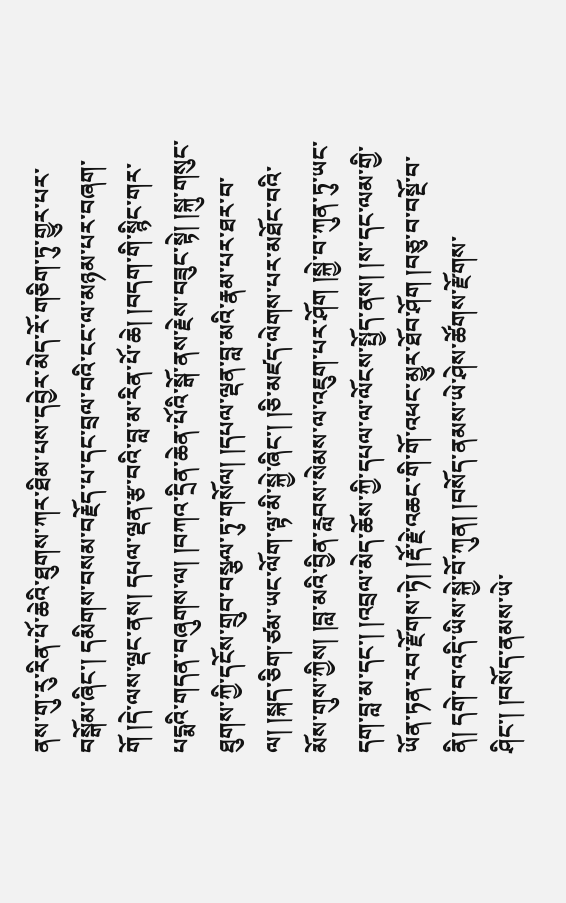ནས་གུ་རུ་རིན་པོ་ཆེའི་ཐུགས་ཀར་ཐིམ་པས་དབྱེར་མེད་རོ་གཅིག་ཏུ་གྱུར་པར་བསྒོམ་ཞིང་། དམིགས་བསམ་བརྗོད་པ་དང་བྲལ་བའི་ངང་ལ་མཉམ་པར་བཞག་གོ །དེ་ལས་ལྡང་ནས། དཔལ་ལྡན་རྩ་བའི་བླ་མ་རིན་པོ་ཆེ། །བདག་གི་སྙིང་གར་པདྨའི་གདན་བཞུགས་ལ། །བཀའ་དྲིན་ཆེན་པོའི་སྒོ་ནས་རྗེས་བཟུང་སྟེ། །སྐུ་གསུང་ཐུགས་ཀྱི་དངོས་གྲུབ་བསྩལ་ཏུ་གསོལ། །དཔལ་ལྡན་བླ་མའི་རྣམ་པར་ཐར་བ་ལ། །སྐད་ཅིག་ཙམ་ཡང་ལོག་ལྟ་མི་སྐྱེ་ཞིང་། །ཅི་མཛད་ལེགས་པར་མཐོང་བའི་མོས་གུས་ཀྱིས། །བླ་མའི་བྱིན་རླབས་སེམས་ལ་འཇུག་པར་ཤོག །སྐྱེ་བ་ཀུན་ཏུ་ཡང་དག་བླ་མ་དང་། །འབྲལ་མེད་ཆོས་ཀྱི་དཔལ་ལ་ལོངས་སྤྱོད་ནས། །ས་དང་ལམ་གྱི་ཡོན་ཏན་རབ་རྫོགས་ཏེ། །རྡོ་རྗེ་འཆང་གི་གོ་འཕང་མྱུར་ཐོབ་ཤོག །བཅུ་བ་བསྔོ་བ་ནི། དགེ་བ་འདི་ཡིས་སྐྱེ་བོ་ཀུན། །བསོད་ནམས་ཡེ་ཤེས་ཚོགས་རྫོགས་ཤིང་། །བསོད་ནམས་ཡེ་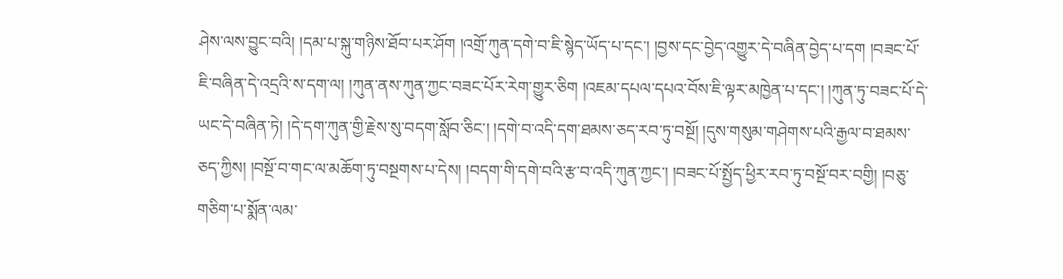ཤེས་ལས་བྱུང་བའི། །དམ་པ་སྐུ་གཉིས་ཐོབ་པར་ཤོག །འགྲོ་ཀུན་དགེ་བ་ཇི་སྙེད་ཡོད་པ་དང་། །བྱས་དང་བྱེད་འགྱུར་དེ་བཞིན་བྱེད་པ་དག །བཟང་པོ་ཇི་བཞིན་དེ་འདྲའི་ས་དག་ལ། །ཀུན་ནས་ཀུན་ཀྱང་བཟང་པོར་རེག་གྱུར་ཅིག །འཇམ་དཔལ་དཔའ་བོས་ཇི་ལྟར་མཁྱེན་པ་དང་། །ཀུན་ཏུ་བཟང་པོ་དེ་ཡང་དེ་བཞིན་ཏེ། །དེ་དག་ཀུན་གྱི་རྗེས་སུ་བདག་སློབ་ཅིང་། །དགེ་བ་འདི་དག་ཐམས་ཅད་རབ་ཏུ་བསྔོ། །དུས་གསུམ་གཤེགས་པའི་རྒྱལ་བ་ཐམས་ཅད་ཀྱིས། །བསྔོ་བ་གང་ལ་མཆོག་ཏུ་བསྔགས་པ་དེས། །བདག་གི་དགེ་བའི་རྩ་བ་འདི་ཀུན་ཀྱང་། །བཟང་པོ་སྤྱོད་ཕྱིར་རབ་ཏུ་བསྔོ་བར་བགྱི། །བཅུ་གཅིག་པ་སྨོན་ལམ་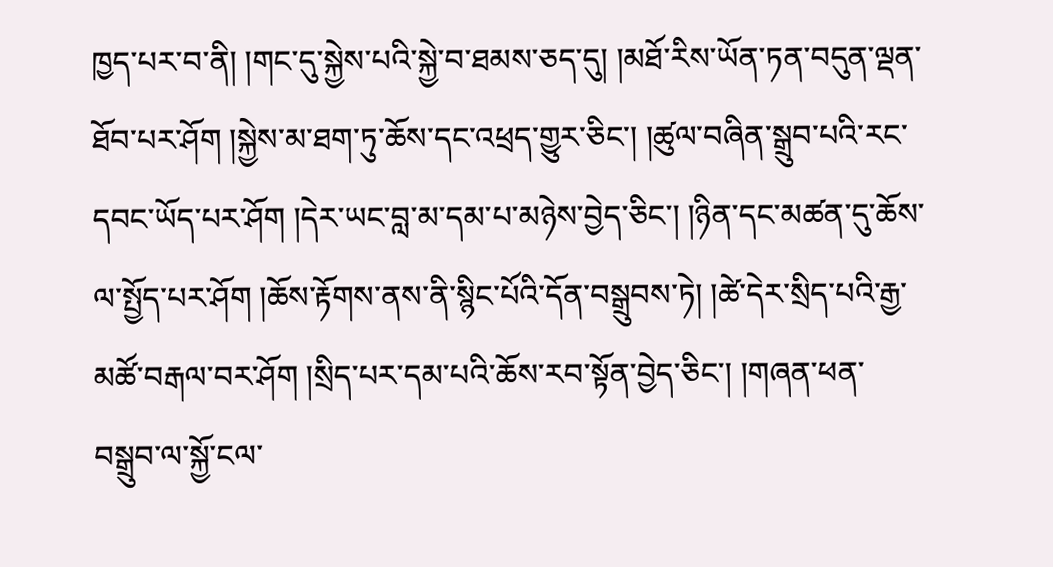ཁྱད་པར་བ་ནི། །གང་དུ་སྐྱེས་པའི་སྐྱེ་བ་ཐམས་ཅད་དུ། །མཐོ་རིས་ཡོན་ཏན་བདུན་ལྡན་ཐོབ་པར་ཤོག །སྐྱེས་མ་ཐག་ཏུ་ཆོས་དང་འཕྲད་གྱུར་ཅིང་། །ཚུལ་བཞིན་སྒྲུབ་པའི་རང་དབང་ཡོད་པར་ཤོག །དེར་ཡང་བླ་མ་དམ་པ་མཉེས་བྱེད་ཅིང་། །ཉིན་དང་མཚན་དུ་ཆོས་ལ་སྤྱོད་པར་ཤོག །ཆོས་རྟོགས་ནས་ནི་སྙིང་པོའི་དོན་བསྒྲུབས་ཏེ། །ཚེ་དེར་སྲིད་པའི་རྒྱ་མཚོ་བརྒལ་བར་ཤོག །སྲིད་པར་དམ་པའི་ཆོས་རབ་སྟོན་བྱེད་ཅིང་། །གཞན་ཕན་བསྒྲུབ་ལ་སྐྱོ་ངལ་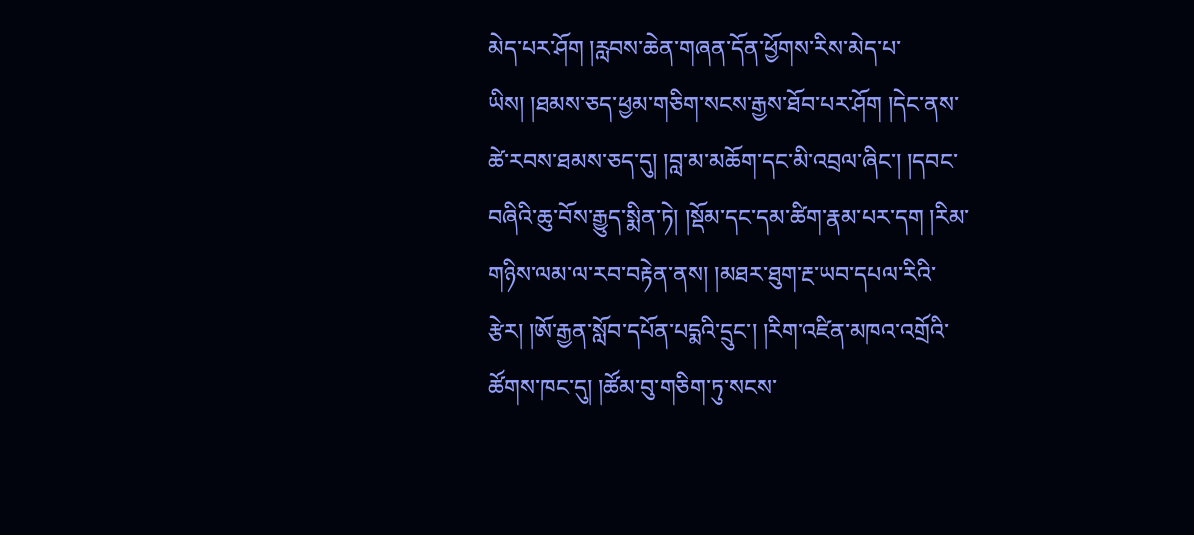མེད་པར་ཤོག །རླབས་ཆེན་གཞན་དོན་ཕྱོགས་རིས་མེད་པ་ཡིས། །ཐམས་ཅད་ཕྱམ་གཅིག་སངས་རྒྱས་ཐོབ་པར་ཤོག །དེང་ནས་ཚེ་རབས་ཐམས་ཅད་དུ། །བླ་མ་མཆོག་དང་མི་འབྲལ་ཞིང་། །དབང་བཞིའི་ཆུ་བོས་རྒྱུད་སྨིན་ཏེ། །སྡོམ་དང་དམ་ཚིག་རྣམ་པར་དག །རིམ་གཉིས་ལམ་ལ་རབ་བརྟེན་ནས། །མཐར་ཐུག་རྔ་ཡབ་དཔལ་རིའི་རྩེར། །ཨོ་རྒྱན་སློབ་དཔོན་པདྨའི་དྲུང་། །རིག་འཛིན་མཁའ་འགྲོའི་ཚོགས་ཁང་དུ། །ཚོམ་བུ་གཅིག་ཏུ་སངས་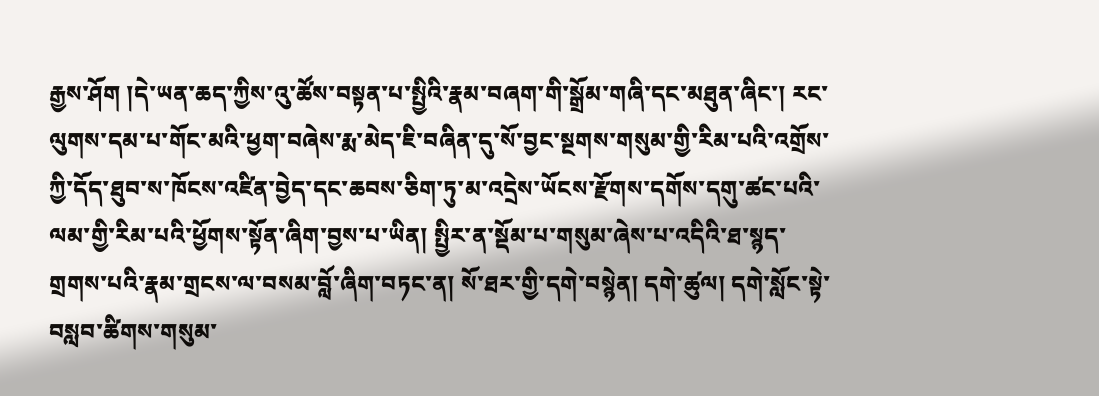རྒྱས་ཤོག །དེ་ཡན་ཆད་ཀྱིས་འུ་ཚོས་བསྟན་པ་སྤྱིའི་རྣམ་བཞག་གི་སྒྲོམ་གཞི་དང་མཐུན་ཞིང་། རང་ལུགས་དམ་པ་གོང་མའི་ཕྱག་བཞེས་རྨ་མེད་ཇི་བཞིན་དུ་སོ་བྱང་སྔགས་གསུམ་གྱི་རིམ་པའི་འགྲོས་ཀྱི་དོད་ཐུབ་ས་ཁོངས་འཛིན་བྱེད་དང་ཆབས་ཅིག་ཏུ་མ་འདྲེས་ཡོངས་རྫོགས་དགོས་དགུ་ཚང་པའི་ལམ་གྱི་རིམ་པའི་ཕྱོགས་སྟོན་ཞིག་བྱས་པ་ཡིན། སྤྱིར་ན་སྡོམ་པ་གསུམ་ཞེས་པ་འདིའི་ཐ་སྙད་གྲགས་པའི་རྣམ་གྲངས་ལ་བསམ་བློ་ཞིག་བཏང་ན། སོ་ཐར་གྱི་དགེ་བསྙེན། དགེ་ཚུལ། དགེ་སློང་སྟེ་བསླབ་ཚིགས་གསུམ་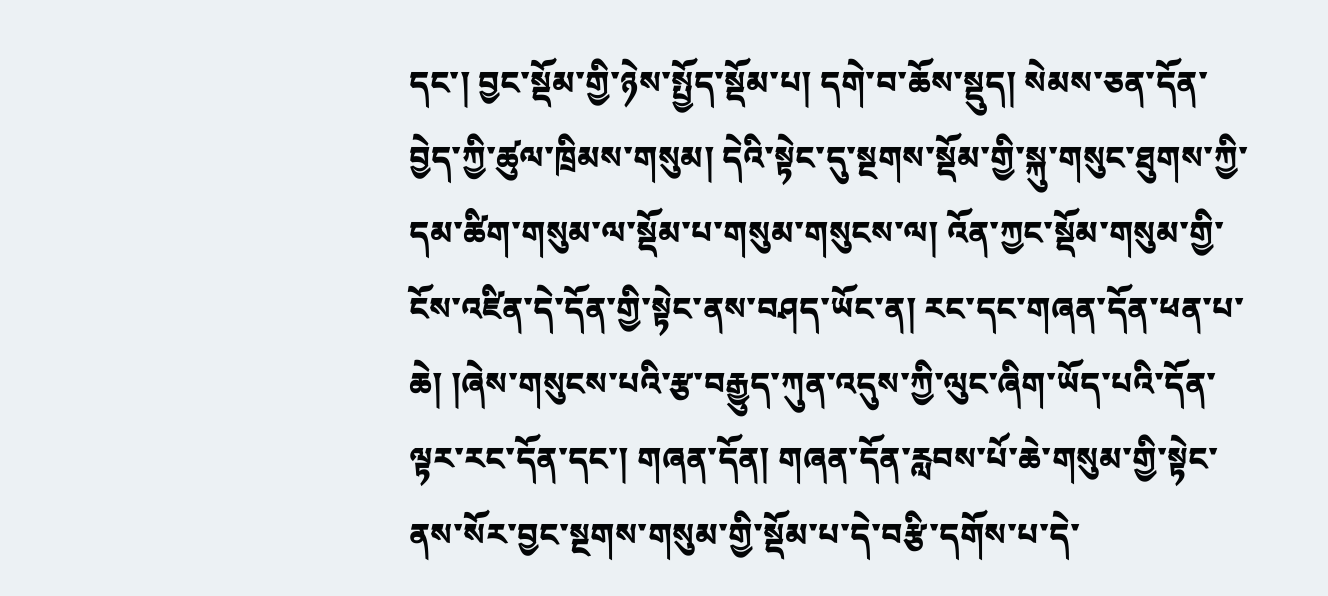དང་། བྱང་སྡོམ་གྱི་ཉེས་སྤྱོད་སྡོམ་པ། དགེ་བ་ཆོས་སྡུད། སེམས་ཅན་དོན་བྱེད་ཀྱི་ཚུལ་ཁྲིམས་གསུམ། དེའི་སྟེང་དུ་སྔགས་སྡོམ་གྱི་སྐུ་གསུང་ཐུགས་ཀྱི་དམ་ཚིག་གསུམ་ལ་སྡོམ་པ་གསུམ་གསུངས་ལ། འོན་ཀྱང་སྡོམ་གསུམ་གྱི་ངོས་འཛིན་དེ་དོན་གྱི་སྟེང་ནས་བཤད་ཡོང་ན། རང་དང་གཞན་དོན་ཕན་པ་ཆེ། །ཞེས་གསུངས་པའི་རྩ་བརྒྱུད་ཀུན་འདུས་ཀྱི་ལུང་ཞིག་ཡོད་པའི་དོན་ལྟར་རང་དོན་དང་། གཞན་དོན། གཞན་དོན་རླབས་པོ་ཆེ་གསུམ་གྱི་སྟེང་ནས་སོར་བྱང་སྔགས་གསུམ་གྱི་སྡོམ་པ་དེ་བརྩི་དགོས་པ་དེ་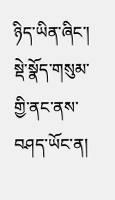ཉིད་ཡིན་ཞིང་། སྡེ་སྣོད་གསུམ་གྱི་ནང་ནས་བཤད་ཡོང་ན།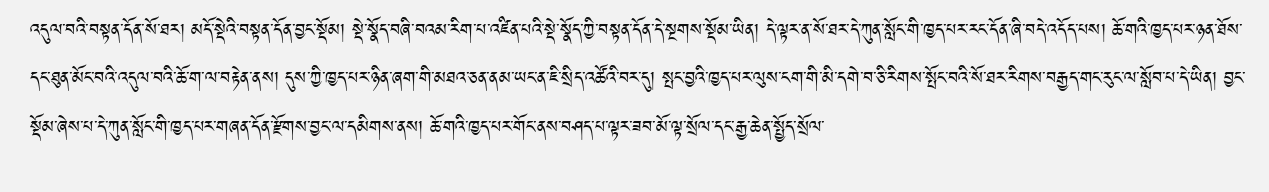འདུལ་བའི་བསྟན་དོན་སོ་ཐར། མདོ་སྡེའི་བསྟན་དོན་བྱང་སྡོམ། སྡེ་སྣོད་བཞི་བའམ་རིག་པ་འཛིན་པའི་སྡེ་སྣོད་ཀྱི་བསྟན་དོན་དེ་སྔགས་སྡོམ་ཡིན། དེ་ལྟར་ན་སོ་ཐར་དེ་ཀུན་སློང་གི་ཁྱད་པར་རང་དོན་ཞི་བདེ་འདོད་པས། ཆོ་གའི་ཁྱད་པར་ཉན་ཐོས་དང་ཐུན་མོང་བའི་འདུལ་བའི་ཆོ་ག་ལ་བརྟེན་ནས། དུས་ཀྱི་ཁྱད་པར་ཉིན་ཞག་གི་མཐའ་ཅན་ནམ་ཡང་ན་ཇི་སྲིད་འཚོའི་བར་དུ། སྤང་བྱའི་ཁྱད་པར་ལུས་ངག་གི་མི་དགེ་བ་ཅི་རིགས་སྤོང་བའི་སོ་ཐར་རིགས་བརྒྱད་གང་རུང་ལ་སློབ་པ་དེ་ཡིན། བྱང་སྡོམ་ཞེས་པ་དེ་ཀུན་སློང་གི་ཁྱད་པར་གཞན་དོན་རྫོགས་བྱང་ལ་དམིགས་ནས། ཆོ་གའི་ཁྱད་པར་གོང་ནས་བཤད་པ་ལྟར་ཟབ་མོ་ལྟ་སྲོལ་དང་རྒྱ་ཆེན་སྤྱོད་སྲོལ་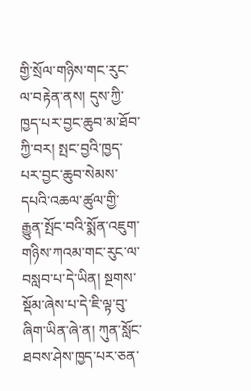གྱི་སྲོལ་གཉིས་གང་རུང་ལ་བརྟེན་ནས། དུས་ཀྱི་ཁྱད་པར་བྱང་ཆུབ་མ་ཐོབ་ཀྱི་བར། སྤང་བྱའི་ཁྱད་པར་བྱང་ཆུབ་སེམས་དཔའི་འཆལ་ཚུལ་གྱི་རྒྱུན་སྤོང་བའི་སྨོན་འཇུག་གཉིས་ཀའམ་གང་རུང་ལ་བསླབ་པ་དེ་ཡིན། སྔགས་སྡོམ་ཞེས་པ་དེ་ཇི་ལྟ་བུ་ཞིག་ཡིན་ཞེ་ན། ཀུན་སློང་ཐབས་ཤེས་ཁྱད་པར་ཅན་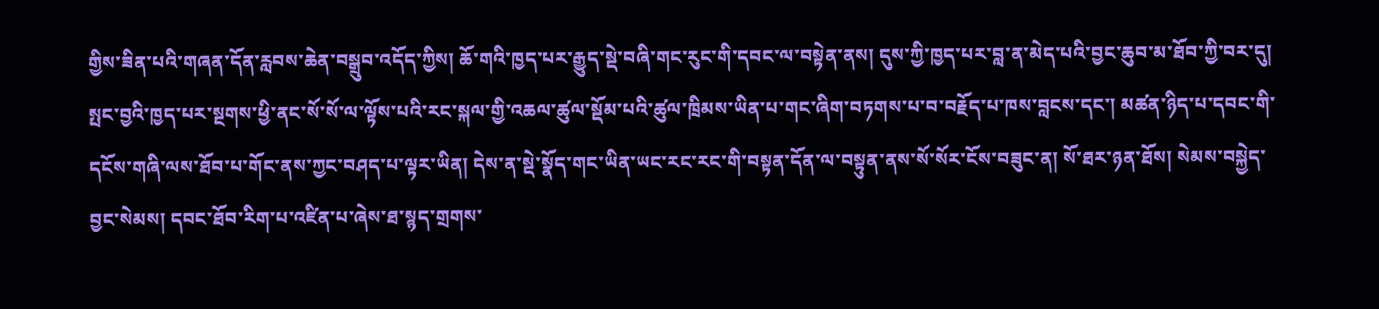གྱིས་ཟིན་པའི་གཞན་དོན་རླབས་ཆེན་བསྒྲུབ་འདོད་ཀྱིས། ཆོ་གའི་ཁྱད་པར་རྒྱུད་སྡེ་བཞི་གང་རུང་གི་དབང་ལ་བསྟེན་ནས། དུས་ཀྱི་ཁྱད་པར་བླ་ན་མེད་པའི་བྱང་ཆུབ་མ་ཐོབ་ཀྱི་བར་དུ། སྤང་བྱའི་ཁྱད་པར་སྔགས་ཕྱི་ནང་སོ་སོ་ལ་ལྟོས་པའི་རང་སྐལ་གྱི་འཆལ་ཚུལ་སྡོམ་པའི་ཚུལ་ཁྲིམས་ཡིན་པ་གང་ཞིག་བཏགས་པ་བ་བརྗོད་པ་ཁས་བླངས་དང་། མཚན་ཉིད་པ་དབང་གི་དངོས་གཞི་ལས་ཐོབ་པ་གོང་ནས་ཀྱང་བཤད་པ་ལྟར་ཡིན། དེས་ན་སྡེ་སྣོད་གང་ཡིན་ཡང་རང་རང་གི་བསྟན་དོན་ལ་བསྟུན་ནས་སོ་སོར་ངོས་བཟུང་ན། སོ་ཐར་ཉན་ཐོས། སེམས་བསྐྱེད་བྱང་སེམས། དབང་ཐོབ་རིག་པ་འཛིན་པ་ཞེས་ཐ་སྙད་གྲགས་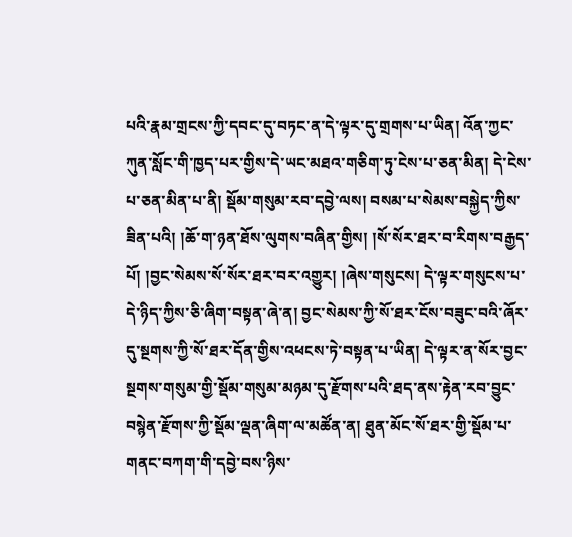པའི་རྣམ་གྲངས་ཀྱི་དབང་དུ་བཏང་ན་དེ་ལྟར་དུ་གྲགས་པ་ཡིན། འོན་ཀྱང་ཀུན་སློང་གི་ཁྱད་པར་གྱིས་དེ་ཡང་མཐའ་གཅིག་ཏུ་ངེས་པ་ཅན་མིན། དེ་ངེས་པ་ཅན་མིན་པ་ནི། སྡོམ་གསུམ་རབ་དབྱེ་ལས། བསམ་པ་སེམས་བསྐྱེད་ཀྱིས་ཟིན་པའི། །ཆོ་ག་ཉན་ཐོས་ལུགས་བཞིན་གྱིས། །སོ་སོར་ཐར་བ་རིགས་བརྒྱད་པོ། །བྱང་སེམས་སོ་སོར་ཐར་བར་འགྱུར། །ཞེས་གསུངས། དེ་ལྟར་གསུངས་པ་དེ་ཉིད་ཀྱིས་ཅི་ཞིག་བསྟན་ཞེ་ན། བྱང་སེམས་ཀྱི་སོ་ཐར་ངོས་བཟུང་བའི་ཞོར་དུ་སྔགས་ཀྱི་སོ་ཐར་དོན་གྱིས་འཕངས་ཏེ་བསྟན་པ་ཡིན། དེ་ལྟར་ན་སོར་བྱང་སྔགས་གསུམ་གྱི་སྡོམ་གསུམ་མཉམ་དུ་རྫོགས་པའི་ཐད་ནས་རྟེན་རབ་བྱུང་བསྙེན་རྫོགས་ཀྱི་སྡོམ་ལྡན་ཞིག་ལ་མཚོན་ན། ཐུན་མོང་སོ་ཐར་གྱི་སྡོམ་པ་གནང་བཀག་གི་དབྱེ་བས་ཉིས་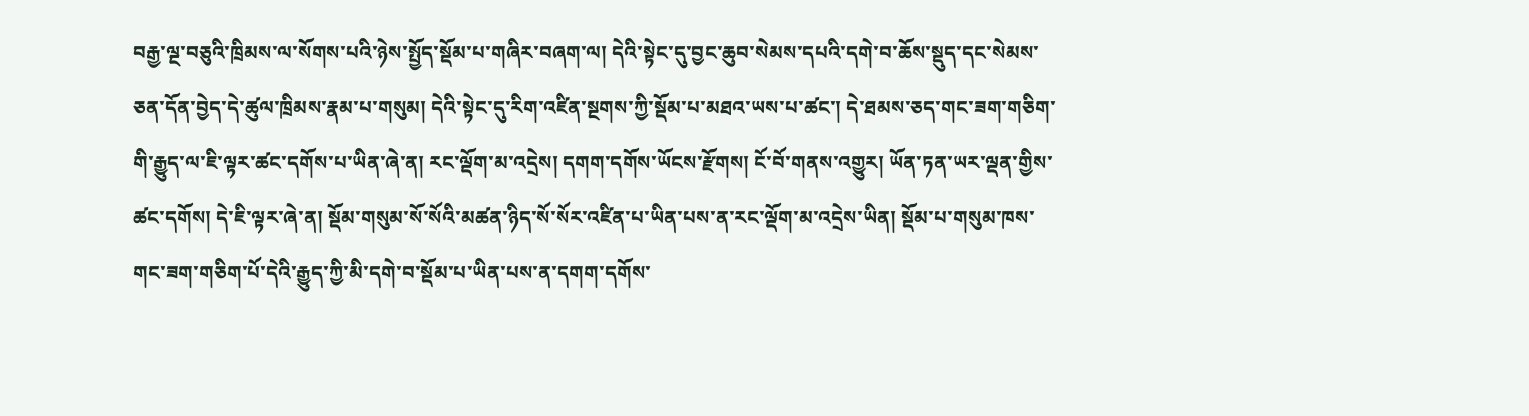བརྒྱ་ལྔ་བཅུའི་ཁྲིམས་ལ་སོགས་པའི་ཉེས་སྤྱོད་སྡོམ་པ་གཞིར་བཞག་ལ། དེའི་སྟེང་དུ་བྱང་ཆུབ་སེམས་དཔའི་དགེ་བ་ཆོས་སྡུད་དང་སེམས་ཅན་དོན་བྱེད་དེ་ཚུལ་ཁྲིམས་རྣམ་པ་གསུམ། དེའི་སྟེང་དུ་རིག་འཛིན་སྔགས་ཀྱི་སྡོམ་པ་མཐའ་ཡས་པ་ཚང་། དེ་ཐམས་ཅད་གང་ཟག་གཅིག་གི་རྒྱུད་ལ་ཇི་ལྟར་ཚང་དགོས་པ་ཡིན་ཞེ་ན། རང་ལྡོག་མ་འདྲེས། དགག་དགོས་ཡོངས་རྫོགས། ངོ་བོ་གནས་འགྱུར། ཡོན་ཏན་ཡར་ལྡན་གྱིས་ཚང་དགོས། དེ་ཇི་ལྟར་ཞེ་ན། སྡོམ་གསུམ་སོ་སོའི་མཚན་ཉིད་སོ་སོར་འཛིན་པ་ཡིན་པས་ན་རང་ལྡོག་མ་འདྲེས་ཡིན། སྡོམ་པ་གསུམ་ཁས་གང་ཟག་གཅིག་པོ་དེའི་རྒྱུད་ཀྱི་མི་དགེ་བ་སྡོམ་པ་ཡིན་པས་ན་དགག་དགོས་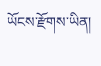ཡོངས་རྫོགས་ཡིན།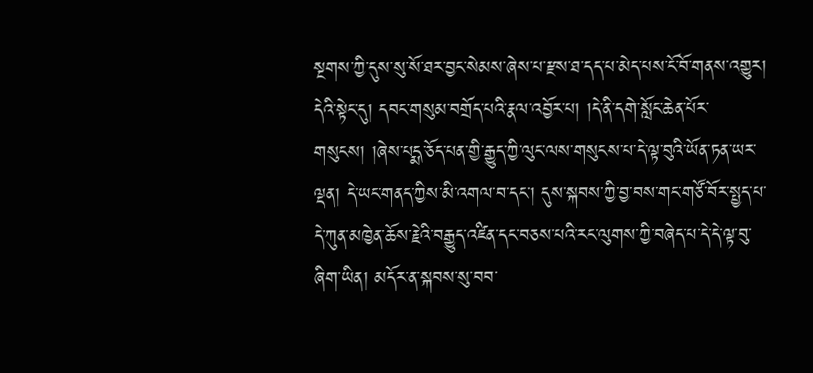སྔགས་ཀྱི་དུས་སུ་སོ་ཐར་བྱང་སེམས་ཞེས་པ་རྫས་ཐ་དད་པ་མེད་པས་ངོ་བོ་གནས་འགྱུར། དེའི་སྟེང་དུ། དབང་གསུམ་བགྲོད་པའི་རྣལ་འབྱོར་པ། །དེ་ནི་དགེ་སློང་ཆེན་པོར་གསུངས། །ཞེས་པདྨ་ཅོད་པན་གྱི་རྒྱུད་ཀྱི་ལུང་ལས་གསུངས་པ་དེ་ལྟ་བུའི་ཡོན་ཏན་ཡར་ལྡན། དེ་ཡང་གནད་ཀྱིས་མི་འགལ་བ་དང་། དུས་སྐབས་ཀྱི་བྱ་བས་གང་གཙོ་བོར་སྤྱད་པ་དེ་ཀུན་མཁྱེན་ཆོས་རྗེའི་བརྒྱུད་འཛིན་དང་བཅས་པའི་རང་ལུགས་ཀྱི་བཞེད་པ་དེ་དེ་ལྟ་བུ་ཞིག་ཡིན། མདོར་ན་སྐབས་སུ་བབ་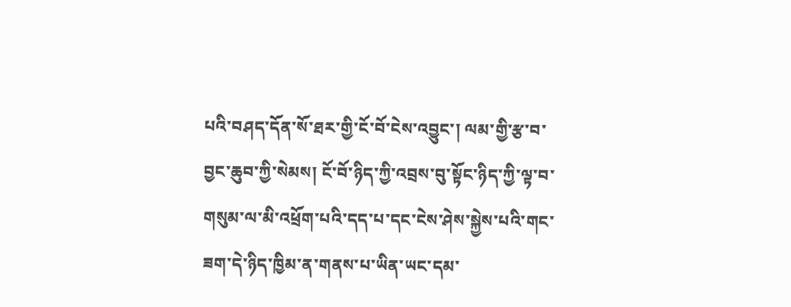པའི་བཤད་དོན་སོ་ཐར་གྱི་ངོ་བོ་ངེས་འབྱུང་། ལམ་གྱི་རྩ་བ་བྱང་ཆུབ་ཀྱི་སེམས། ངོ་བོ་ཉིད་ཀྱི་འབྲས་བུ་སྟོང་ཉིད་ཀྱི་ལྟ་བ་གསུམ་ལ་མི་འཕྲོག་པའི་དད་པ་དང་ངེས་ཤེས་སྐྱེས་པའི་གང་ཟག་དེ་ཉིད་ཁྱིམ་ན་གནས་པ་ཡིན་ཡང་དམ་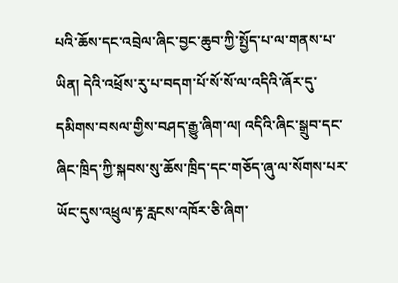པའི་ཆོས་དང་འབྲེལ་ཞིང་བྱང་ཆུབ་ཀྱི་སྤྱོད་པ་ལ་གནས་པ་ཡིན། དེའི་འཕྲོས་རུ་པ་བདག་པོ་སོ་སོ་ལ་འདིའི་ཞོར་དུ་དམིགས་བསལ་གྱིས་བཤད་རྒྱུ་ཞིག་ལ། འདིའི་ཞིང་སྒྲུབ་དང་ཞིང་ཁྲིད་ཀྱི་སྐབས་སུ་ཆོས་ཁྲིད་དང་གཅོད་ཞུ་ལ་སོགས་པར་ཡོང་དུས་འཕྲུལ་རྟ་རླངས་འཁོར་ཅི་ཞིག་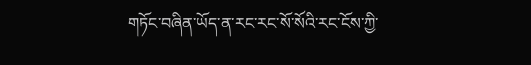གཏོང་བཞིན་ཡོད་ན་རང་རང་སོ་སོའི་རང་ངོས་ཀྱི་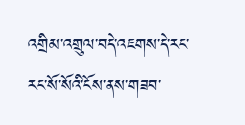འགྲིམ་འགྲུལ་བདེ་འཇགས་དེ་རང་རང་སོ་སོའི་ངོས་ནས་གཟབ་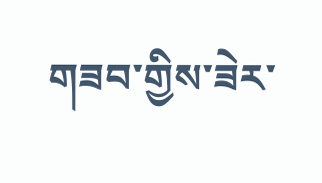གཟབ་གྱིས་ཟེར་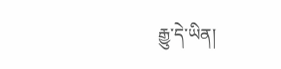རྒྱུ་དེ་ཡིན།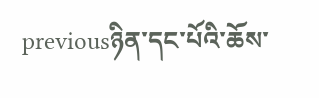previousཉིན་དང་པོའི་ཆོས་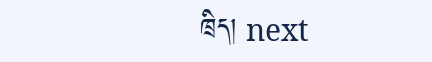ཁྲིད། next